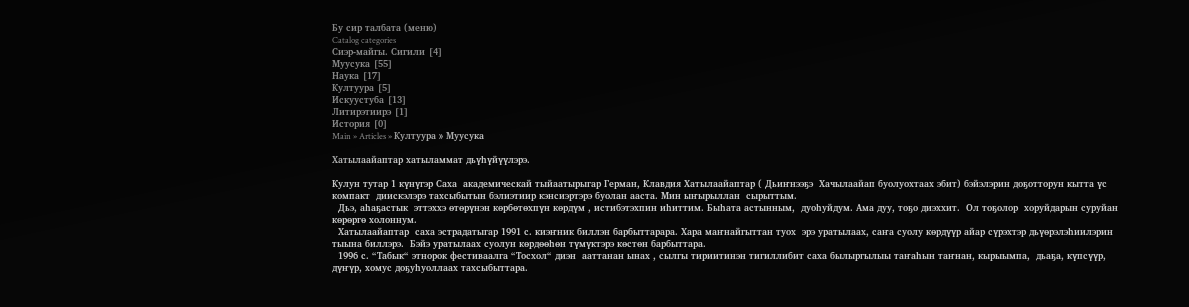Бу сир талбата (меню)
Catalog categories
Сиэр-майгы. Сигили [4]
Муусука [55]
Наука [17]
Култуура [5]
Искуустуба [13]
Литирэтиирэ [1]
История [0]
Main » Articles » Култуура » Муусука

Хатылаайаптар хатыламмат дьүһүйүүлэрэ.

Кулун тутар 1 күнүгэр Саха  академическай тыйаатырыгар Герман, Клавдия Хатылаайаптар ( Дьиҥнээҕэ  Хачылаайап буолуохтаах эбит) бэйэлэрин доҕотторун кытта үс компакт  диискэлэрэ тахсыбытын бэлиэтиир кэнсиэртэрэ буолан ааста. Мин ыҥырыллан  сырыттым.
  Дьэ, аһаҕастык  эттэххэ өтөрүнэн көрбөтөхпүн көрдүм , истибэтэхпин иһиттим. Быһата астынным,  дуоһуйдум. Ама дуу, тоҕо диэххит.  Ол тоҕолор  хоруйдарын суруйан көрөргө холоннум.
  Хатылаайаптар  саха эстрадатыгар 1991 с. киэҥник биллэн барбыттарара. Хара маҥнайгыттан туох  эрэ уратылаах, саҥа суолу көрдүүр айар сүрэхтэр дьүөрэлэһиилэрин тыына биллэрэ.  Бэйэ уратылаах суолун көрдөөһөн түмүктэрэ көстөн барбыттара.
  1996 с. “Табык“ этнорок фестиваалга “Тосхол“ диэн  ааттанан ынах , сылгы тириитинэн тигиллибит саха былыргылыы таҥаһын таҥнан, кырыымпа,  дьаҕа, күпсүүр, дүҥүр, хомус доҕуһуоллаах тахсыбыттара.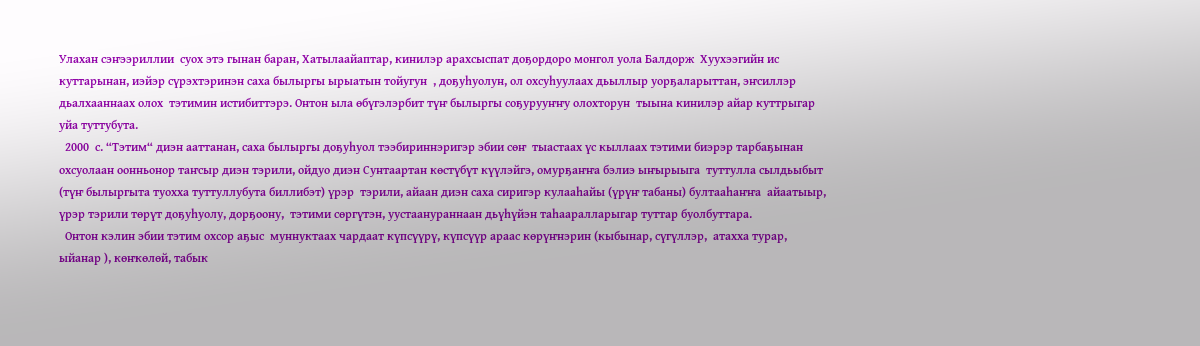Улахан сэҥээриллии  суох этэ гынан баран, Хатылаайаптар, кинилэр арахсыспат доҕордоро монгол уола Балдорж  Хуухээгийн ис куттарынан, иэйэр сүрэхтэринэн саха былыргы ырыатын тойугун  , доҕуһуолун, ол охсуһуулаах дьыллыр уорҕаларыттан, эҥсиллэр дьалхааннаах олох  тэтимин истибиттэрэ. Онтон ыла өбүгэлэрбит түҥ былыргы соҕурууҥҥу олохторун  тыына кинилэр айар куттрыгар уйа туттубута.
  2000  с. “Тэтим“ диэн ааттанан, саха былыргы доҕуһуол тээбириннэригэр эбии сөҥ  тыастаах үс кыллаах тэтими биэрэр тарбаҕынан охсуолаан оонньонор таҥсыр диэн тэрили, ойдуо диэн Сунтаартан көстүбүт күүлэйгэ, омурҕаҥҥа бэлиэ ыҥырыыга  туттулла сылдьыбыт (түҥ былыргыта туохха туттуллубута биллибэт) үрэр  тэрили, айаан диэн саха сиригэр кулааһайы (үрүҥ табаны) бултааһаҥҥа  айаатыыр, үрэр тэрили төрүт доҕуһуолу, дорҕоону,  тэтими сөргүтэн, уустаанураннаан дьүһүйэн таһааралларыгар туттар буолбуттара.
  Онтон кэлин эбии тэтим охсор аҕыс  муннуктаах чардаат күпсүүрү, күпсүүр араас көрүҥнэрин (кыбынар, сүгүллэр,  атахха турар, ыйанар ), көҥкөлөй, табык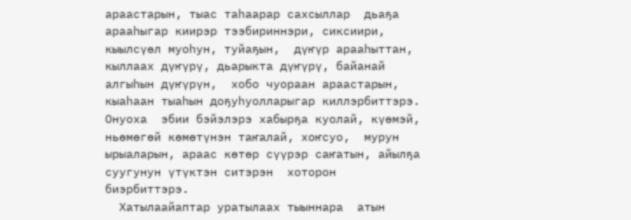араастарын, тыас таһаарар сахсыллар  дьаҕа арааһыгар киирэр тээбириннэри, сиксиири, кыылсүөл муоһун, туйаҕын,  дүҥүр арааһыттан, кыллаах дүҥүрү, дьарыкта дүҥүрү, байанай алгыһын дүҥүрүн,  хобо чуораан араастарын, кыаһаан тыаһын доҕуһуолларыгар киллэрбиттэрэ. Онуоха  эбии бэйэлэрэ хабырҕа куолай, күөмэй, ньөмөгөй көмөтүнэн таҥалай, хоҥсуо,  мурун ырыаларын, араас көтөр сүүрэр саҥатын, айылҕа суугунун үтүктэн ситэрэн  хоторон биэрбиттэрэ.
  Хатылаайаптар уратылаах тыыннара  атын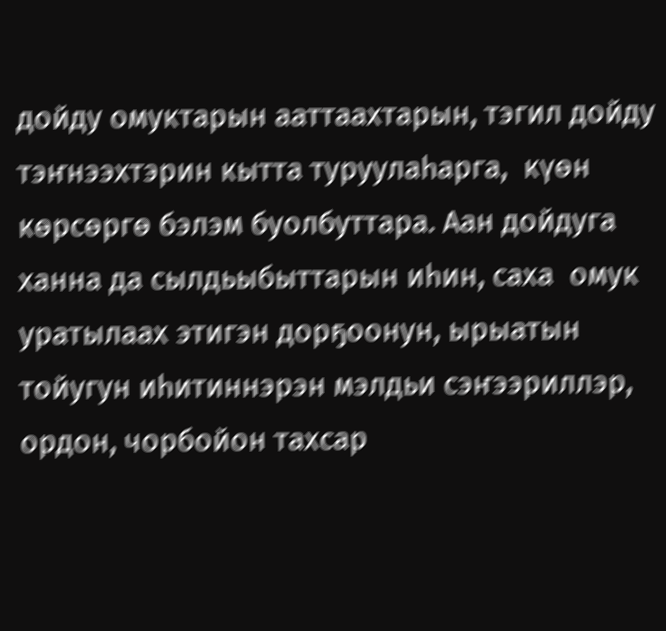дойду омуктарын ааттаахтарын, тэгил дойду тэҥнээхтэрин кытта туруулаһарга,  күөн көрсөргө бэлэм буолбуттара. Аан дойдуга ханна да сылдьыбыттарын иһин, саха  омук уратылаах этигэн дорҕоонун, ырыатын тойугун иһитиннэрэн мэлдьи сэҥээриллэр,  ордон, чорбойон тахсар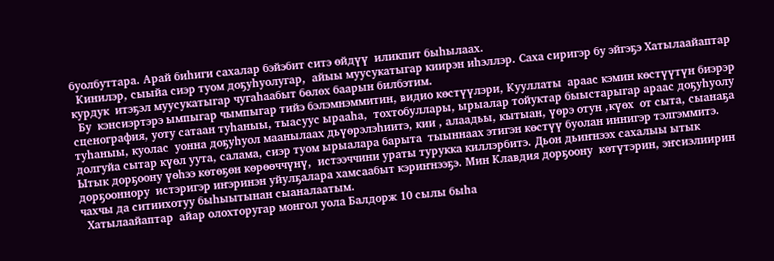буолбуттара. Арай биһиги сахалар бэйэбит ситэ өйдүү  иликпит быһылаах.
  Кинилэр, сыыйа сиэр туом доҕуһуолугар,  айыы муусукатыгар киирэн иһэллэр. Саха сиригэр бу эйгэҕэ Хатылаайаптар курдук  итэҕэл муусукатыгар чугаһаабыт бөлөх баарын билбэтим.
  Бу  кэнсиэртэрэ ымпыгар чымпыгар тийэ бэлэмнэммитин, видио көстүүлэри, Кууллаты  араас кэмин көстүүтүн биэрэр сценография, уоту сатаан туһаныы, тыасуус ырааһа,  тохтобуллары, ырыалар тойуктар быыстарыгар араас доҕуһуолу туһаныы, куолас  уонна доҕуһуол маанылаах дьүөрэлэһиитэ, кии , алаадьы, кытыан, үөрэ отун ,күөх  от сыта, сыанаҕа долгуйа сытар күөл уута, салама, сиэр туом ырыалара барыта  тыыннаах этигэн көстүү буолан иннигэр тэлгэммитэ. Ытык дорҕоону үөһээ көтөҕөн көрөөччүнү,  истээччини ураты турукка киллэрбитэ. Дьон дьиҥнээх сахалыы ытык дорҕооннору  истэригэр иҥэринэн уйулҕалара хамсаабыт кэриҥнээҕэ. Мин Клавдия дорҕоону  көтүтэрин, эҥсиэлиирин чахчы да ситиихотуу быһыытынан сыаналаатым.
  Хатылаайаптар  айар олохторугар монгол уола Балдорж 10 сылы быһа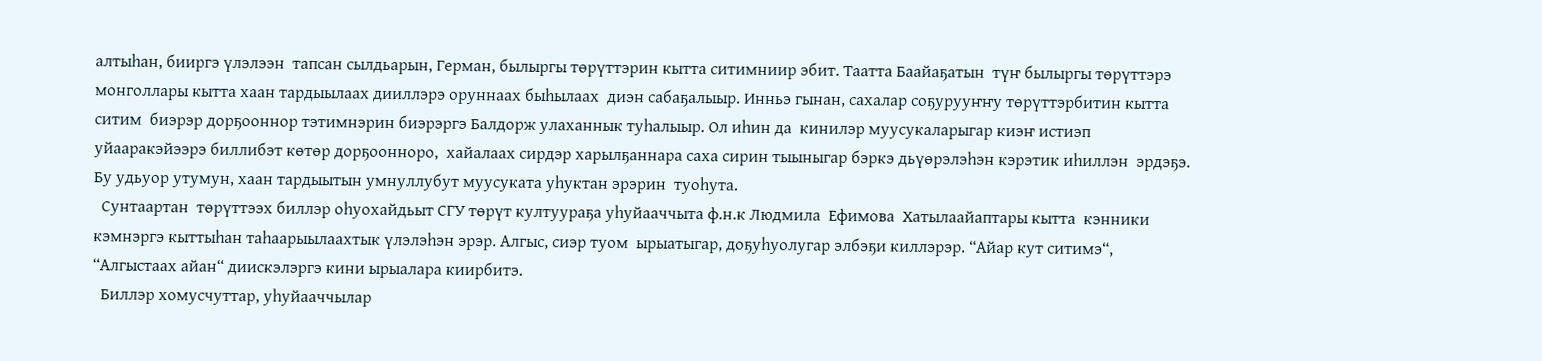алтыһан, бииргэ үлэлээн  тапсан сылдьарын, Герман, былыргы төрүттэрин кытта ситимниир эбит. Таатта Баайаҕатын  түҥ былыргы төрүттэрэ монголлары кытта хаан тардыылаах дииллэрэ оруннаах быһылаах  диэн сабаҕалыыр. Инньэ гынан, сахалар соҕурууҥҥу төрүттэрбитин кытта ситим  биэрэр дорҕооннор тэтимнэрин биэрэргэ Балдорж улаханнык туһалыыр. Ол иһин да  кинилэр муусукаларыгар киэҥ истиэп уйааракэйээрэ биллибэт көтөр дорҕоонноро,  хайалаах сирдэр харылҕаннара саха сирин тыыныгар бэркэ дьүөрэлэһэн кэрэтик иһиллэн  эрдэҕэ. Бу удьуор утумун, хаан тардыытын умнуллубут муусуката уһуктан эрэрин  туоһута.
  Сунтаартан  төрүттээх биллэр оһуохайдьыт СГУ төрүт култуураҕа уһуйааччыта ф.н.к Людмила  Ефимова  Хатылаайаптары кытта  кэнники кэмнэргэ кыттыһан таһаарыылаахтык үлэлэһэн эрэр. Алгыс, сиэр туом  ырыатыгар, доҕуһуолугар элбэҕи киллэрэр. “Айар кут ситимэ“, “Алгыстаах айан“ диискэлэргэ кини ырыалара киирбитэ.
  Биллэр хомусчуттар, уһуйааччылар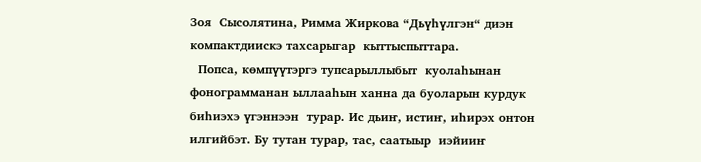Зоя  Сысолятина, Римма Жиркова “Дьүһүлгэн“ диэн компактдиискэ тахсарыгар  кыттыспыттара.
  Попса, көмпүүтэргэ тупсарыллыбыт  куолаһынан фонограмманан ыллааһын ханна да буоларын курдук биһиэхэ үгэннээн  турар. Ис дьиҥ, истиҥ, иһирэх онтон илгийбэт. Бу тутан турар, тас, саатыыр  иэйииҥ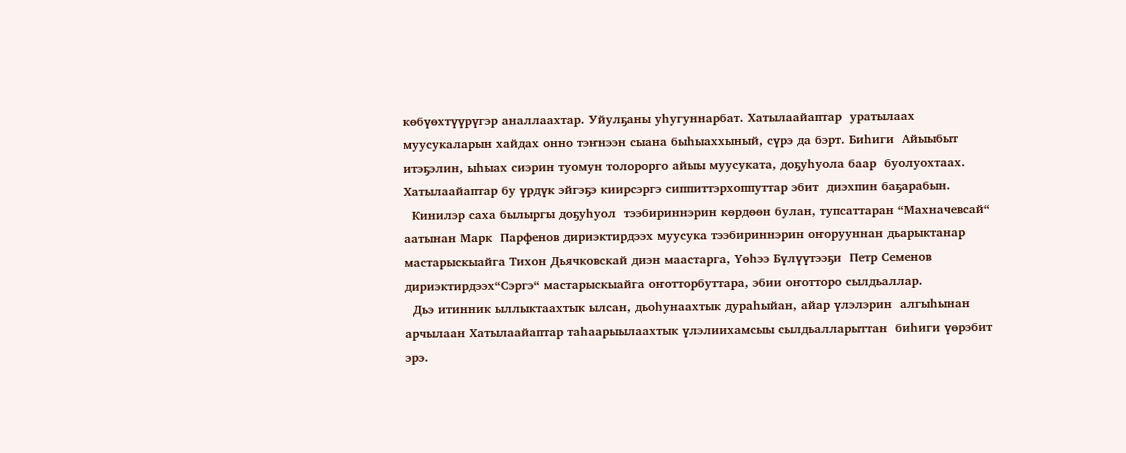көбүөхтүүрүгэр аналлаахтар. Уйулҕаны уһугуннарбат. Хатылаайаптар  уратылаах муусукаларын хайдах онно тэҥнээн сыана быһыаххыный, сүрэ да бэрт. Биһиги  Айыыбыт итэҕэлин, ыһыах сиэрин туомун толорорго айыы муусуката, доҕуһуола баар  буолуохтаах. Хатылаайаптар бу үрдүк эйгэҕэ киирсэргэ сиппиттэрхоппуттар эбит  диэхпин баҕарабын.
  Кинилэр саха былыргы доҕуһуол  тээбириннэрин көрдөөн булан, тупсаттаран “Махначевсай“ аатынан Марк  Парфенов дириэктирдээх муусука тээбириннэрин оҥорууннан дьарыктанар  мастарыскыайга Тихон Дьячковскай диэн маастарга, Үөһээ Бүлүүтээҕи  Петр Семенов дириэктирдээх“Сэргэ“ мастарыскыайга оҥотторбуттара, эбии оҥотторо сылдьаллар.
  Дьэ итинник ыллыктаахтык ылсан, дьоһунаахтык дураһыйан, айар үлэлэрин  алгыһынан арчылаан Хатылаайаптар таһаарыылаахтык үлэлиихамсыы сылдьалларыттан  биһиги үөрэбит эрэ.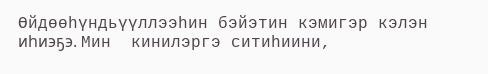Өйдөөһүндьүүллээһин бэйэтин кэмигэр кэлэн иһиэҕэ. Мин  кинилэргэ ситиһиини,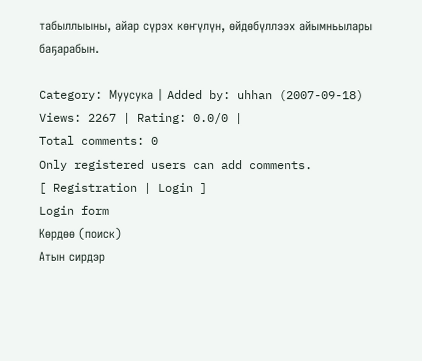табыллыыны, айар сүрэх көҥүлүн, өйдөбүллээх айымньылары баҕарабын.

Category: Муусука | Added by: uhhan (2007-09-18)
Views: 2267 | Rating: 0.0/0 |
Total comments: 0
Only registered users can add comments.
[ Registration | Login ]
Login form
Көрдөө (поиск)
Атын сирдэр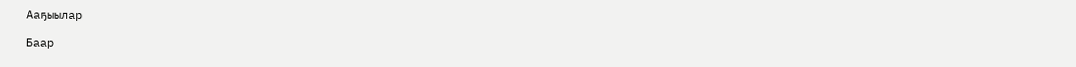Ааҕыылар

Баар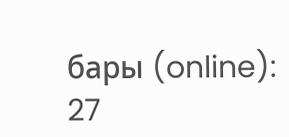бары (online): 27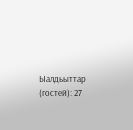Ыалдьыттар (гостей): 27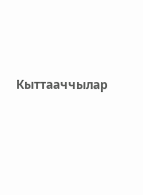Кыттааччылар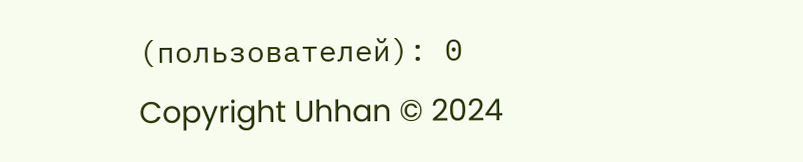(пользователей): 0
Copyright Uhhan © 2024